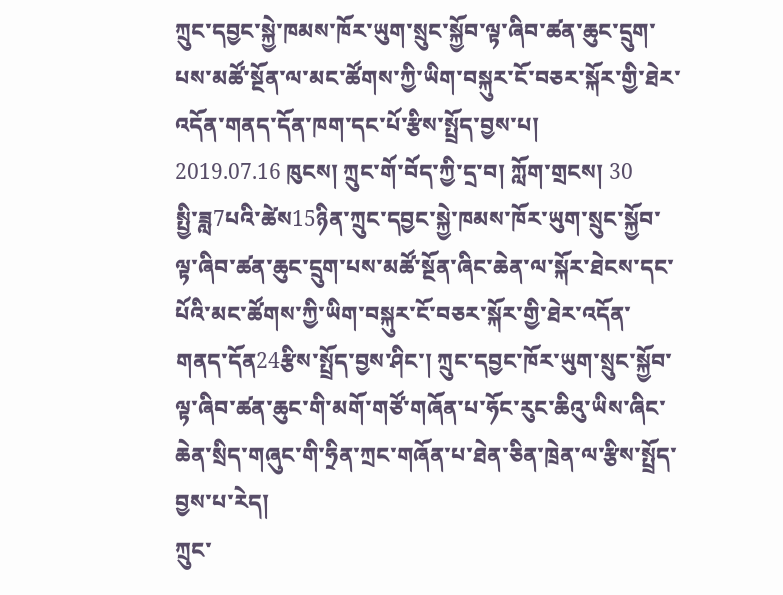ཀྲུང་དབྱང་སྐྱེ་ཁམས་ཁོར་ཡུག་སྲུང་སྐྱོབ་ལྟ་ཞིབ་ཚན་ཆུང་དྲུག་པས་མཚོ་སྔོན་ལ་མང་ཚོགས་ཀྱི་ཡིག་བསྐུར་ངོ་བཅར་སྐོར་གྱི་ཐེར་འདོན་གནད་དོན་ཁག་དང་པོ་རྩིས་སྤྲོད་བྱས་པ།
2019.07.16 ཁུངས། ཀྲུང་གོ་བོད་ཀྱི་དྲ་བ། ཀློག་གྲངས། 30
སྤྱི་ཟླ7པའི་ཚེས15ཉིན་ཀྲུང་དབྱང་སྐྱེ་ཁམས་ཁོར་ཡུག་སྲུང་སྐྱོབ་ལྟ་ཞིབ་ཚན་ཆུང་དྲུག་པས་མཚོ་སྔོན་ཞིང་ཆེན་ལ་སྐོར་ཐེངས་དང་པོའི་མང་ཚོགས་ཀྱི་ཡིག་བསྐུར་ངོ་བཅར་སྐོར་གྱི་ཐེར་འདོན་གནད་དོན24རྩིས་སྤྲོད་བྱས་ཤིང་། ཀྲུང་དབྱང་ཁོར་ཡུག་སྲུང་སྐྱོབ་ལྟ་ཞིབ་ཚན་ཆུང་གི་མགོ་གཙོ་གཞོན་པ་ཧོང་རུང་ཆིའུ་ཡིས་ཞིང་ཆེན་སྲིད་གཞུང་གི་ཧྲིན་ཀྲང་གཞོན་པ་ཐེན་ཅིན་ཁྲེན་ལ་རྩིས་སྤྲོད་བྱས་པ་རེད།
ཀྲུང་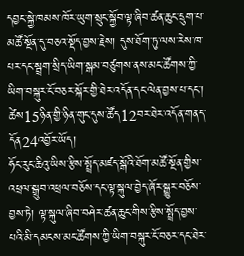དབྱང་སྐྱེ་ཁམས་ཁོར་ཡུག་སྲུང་སྐྱོབ་ལྟ་ཞིབ་ཚན་ཆུང་དྲུག་པ་མཚོ་སྔོན་དུ་བཅའ་སྡོད་བྱས་རྗེས། དུས་ཐོག་ཏུ་ལས་རེས་ཁ་པར་དང་སྦྲག་སྲིད་ཡིག་སྒམ་བཙུགས་ནས་མང་ཚོགས་ཀྱི་ཡིག་བསྐུར་ངོ་བཅར་སྐོར་གྱི་ཐེར་འདོན་དང་ལེན་བྱས་པ་དང་། ཚེས15ཉིན་གྱི་ཉིན་གུང་དུས་ཚོད12བར་ཐེར་འདོན་གནད་དོན24འབྱོར་ཡོད།
ཧོང་རུང་ཆིའུ་ཡིས་རྩིས་སྤྲོད་མཛད་སྒོའི་ཐོག་མཚོ་སྔོན་གྱིས་འཕྲལ་སྒྲུབ་འཕྲལ་བཅོས་དང་ལྟ་སྐུལ་བྱེད་ཞོར་སྒྱུར་བཅོས་བྱས་ཏེ། ལྟ་སྐུལ་ཞིབ་བཤེར་ཚན་ཆུང་གིས་རྩིས་སྤྲོད་བྱས་པའི་མི་དམངས་མང་ཚོགས་ཀྱི་ཡིག་བསྐུར་ངོ་བཅར་དང་ཐེར་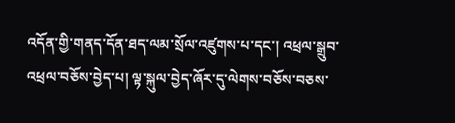འདོན་གྱི་གནད་དོན་ཐད་ལམ་སྲོལ་འཛུགས་པ་དང་། འཕྲལ་སྒྲུབ་འཕྲལ་བཅོས་བྱེད་པ། ལྟ་སྐུལ་བྱེད་ཞོར་དུ་ལེགས་བཅོས་བཅས་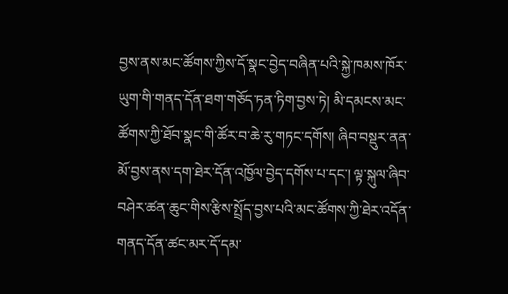བྱས་ནས་མང་ཚོགས་ཀྱིས་དོ་སྣང་བྱེད་བཞིན་པའི་སྐྱེ་ཁམས་ཁོར་ཡུག་གི་གནད་དོན་ཐག་གཅོད་ཏན་ཏིག་བྱས་ཏེ། མི་དམངས་མང་ཚོགས་ཀྱི་ཐོབ་སྣང་གི་ཚོར་བ་ཆེ་རུ་གཏང་དགོས། ཞིབ་བསྡུར་ནན་མོ་བྱས་ནས་དག་ཐེར་དོན་འཁྱོལ་བྱེད་དགོས་པ་དང་། ལྟ་སྐུལ་ཞིབ་བཤེར་ཚན་ཆུང་གིས་རྩིས་སྤྲོད་བྱས་པའི་མང་ཚོགས་ཀྱི་ཐེར་འདོན་གནད་དོན་ཚང་མར་དོ་དམ་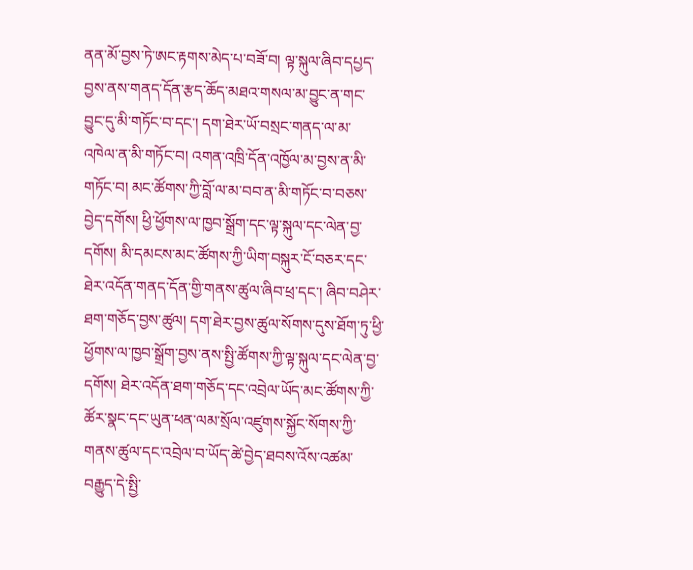ནན་མོ་བྱས་ཏེ་ཨང་རྟགས་མེད་པ་བཟོ་བ། ལྟ་སྐུལ་ཞིབ་དཔྱད་བྱས་ནས་གནད་དོན་རྩད་ཆོད་མཐའ་གསལ་མ་བྱུང་ན་གང་བྱུང་དུ་མི་གཏོང་བ་དང་། དག་ཐེར་ཡོ་བསྲང་གནད་ལ་མ་འཁེལ་ན་མི་གཏོང་བ། འགན་འཁྲི་དོན་འཁྱོལ་མ་བྱས་ན་མི་གཏོང་བ། མང་ཚོགས་ཀྱི་བློ་ལ་མ་བབ་ན་མི་གཏོང་བ་བཅས་བྱེད་དགོས། ཕྱི་ཕྱོགས་ལ་ཁྱབ་སྒྲོག་དང་ལྟ་སྐུལ་དང་ལེན་བྱ་དགོས། མི་དམངས་མང་ཚོགས་ཀྱི་ཡིག་བསྐུར་ངོ་བཅར་དང་ཐེར་འདོན་གནད་དོན་གྱི་གནས་ཚུལ་ཞིབ་ཕྲ་དང་། ཞིབ་བཤེར་ཐག་གཅོད་བྱས་ཚུལ། དག་ཐེར་བྱས་ཚུལ་སོགས་དུས་ཐོག་ཏུ་ཕྱི་ཕྱོགས་ལ་ཁྱབ་སྒྲོག་བྱས་ནས་སྤྱི་ཚོགས་ཀྱི་ལྟ་སྐུལ་དང་ལེན་བྱ་དགོས། ཐེར་འདོན་ཐག་གཅོད་དང་འབྲེལ་ཡོད་མང་ཚོགས་ཀྱི་ཚོར་སྣང་དང་ཡུན་ཕན་ལམ་སྲོལ་འཛུགས་སྐྱོང་སོགས་ཀྱི་གནས་ཚུལ་དང་འབྲེལ་བ་ཡོད་ཚེ་བྱེད་ཐབས་འོས་འཚམ་བརྒྱུད་དེ་སྤྱི་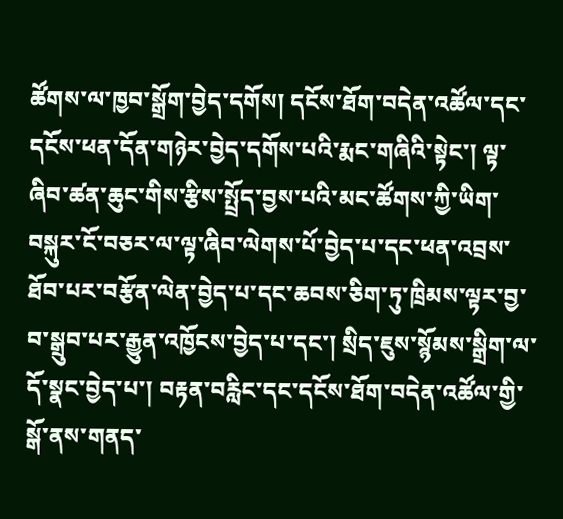ཚོགས་ལ་ཁྱབ་སྒྲོག་བྱེད་དགོས། དངོས་ཐོག་བདེན་འཚོལ་དང་དངོས་ཕན་དོན་གཉེར་བྱེད་དགོས་པའི་རྨང་གཞིའི་སྟེང་། ལྟ་ཞིབ་ཚན་ཆུང་གིས་རྩིས་སྤྲོད་བྱས་པའི་མང་ཚོགས་ཀྱི་ཡིག་བསྐུར་ངོ་བཅར་ལ་ལྟ་ཞིབ་ལེགས་པོ་བྱེད་པ་དང་ཕན་འབྲས་ཐོབ་པར་བརྩོན་ལེན་བྱེད་པ་དང་ཆབས་ཅིག་ཏུ་ཁྲིམས་ལྟར་བྱ་བ་སྒྲུབ་པར་རྒྱུན་འཁྱོངས་བྱེད་པ་དང་། སྲིད་ཇུས་སྙོམས་སྒྲིག་ལ་དོ་སྣང་བྱེད་པ་། བརྟན་བརླིང་དང་དངོས་ཐོག་བདེན་འཚོལ་གྱི་སྒོ་ནས་གནད་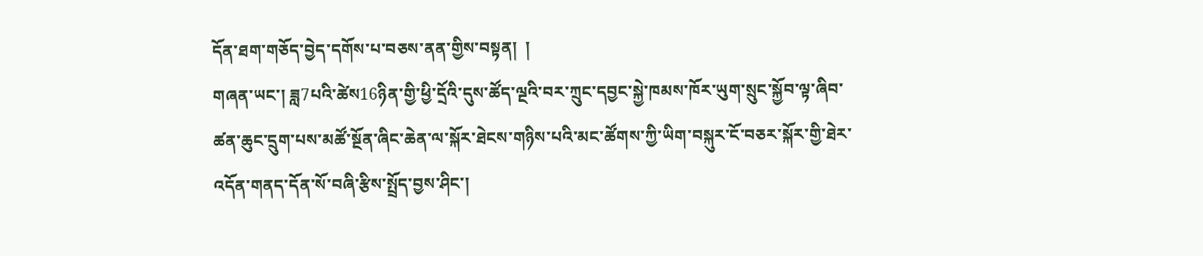དོན་ཐག་གཅོད་བྱེད་དགོས་པ་བཅས་ནན་གྱིས་བསྟན།  །
གཞན་ཡང་། ཟླ7པའི་ཚེས16ཉིན་གྱི་ཕྱི་དྲོའི་དུས་ཚོད་ལྔའི་བར་ཀྲུང་དབྱང་སྐྱེ་ཁམས་ཁོར་ཡུག་སྲུང་སྐྱོབ་ལྟ་ཞིབ་ཚན་ཆུང་དྲུག་པས་མཚོ་སྔོན་ཞིང་ཆེན་ལ་སྐོར་ཐེངས་གཉིས་པའི་མང་ཚོགས་ཀྱི་ཡིག་བསྐུར་ངོ་བཅར་སྐོར་གྱི་ཐེར་འདོན་གནད་དོན་སོ་བཞི་རྩིས་སྤྲོད་བྱས་ཤིང་།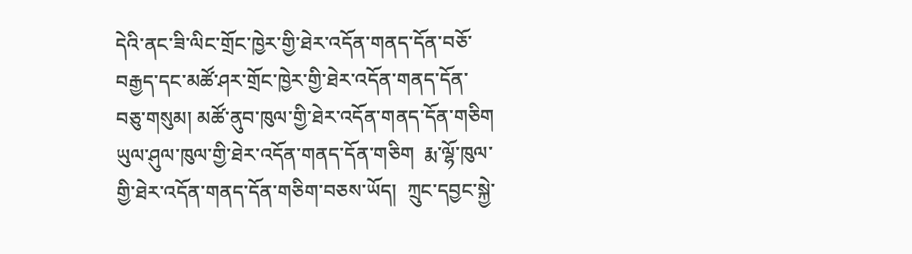དེའི་ནང་ཟི་ལིང་གྲོང་ཁྱེར་གྱི་ཐེར་འདོན་གནད་དོན་བཅོ་བརྒྱད་དང་མཚོ་ཤར་གྲོང་ཁྱེར་གྱི་ཐེར་འདོན་གནད་དོན་བཅུ་གསུམ། མཚོ་ནུབ་ཁུལ་གྱི་ཐེར་འདོན་གནད་དོན་གཅིག ཡུལ་ཤུལ་ཁུལ་གྱི་ཐེར་འདོན་གནད་དོན་གཅིག  རྨ་ལྷོ་ཁུལ་གྱི་ཐེར་འདོན་གནད་དོན་གཅིག་བཅས་ཡོད།  ཀྲུང་དབྱང་སྐྱེ་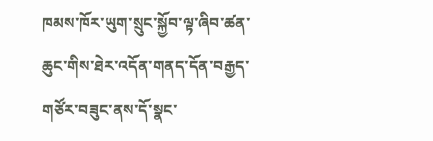ཁམས་ཁོར་ཡུག་སྲུང་སྐྱོབ་ལྟ་ཞིབ་ཚན་ཆུང་གིས་ཐེར་འདོན་གནད་དོན་བརྒྱད་གཙོར་བཟུང་ནས་དོ་སྣང་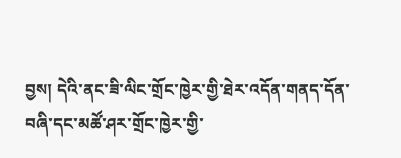བྱས། དེའི་ནང་ཟི་ལིང་གྲོང་ཁྱེར་གྱི་ཐེར་འདོན་གནད་དོན་བཞི་དང་མཚོ་ཤར་གྲོང་ཁྱེར་གྱི་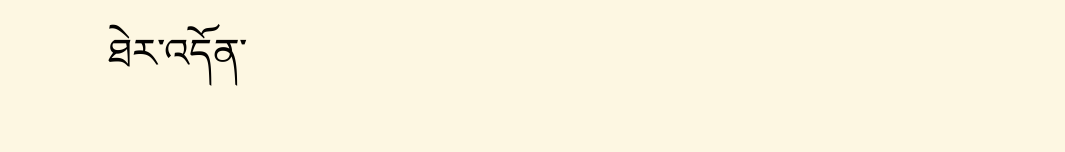ཐེར་འདོན་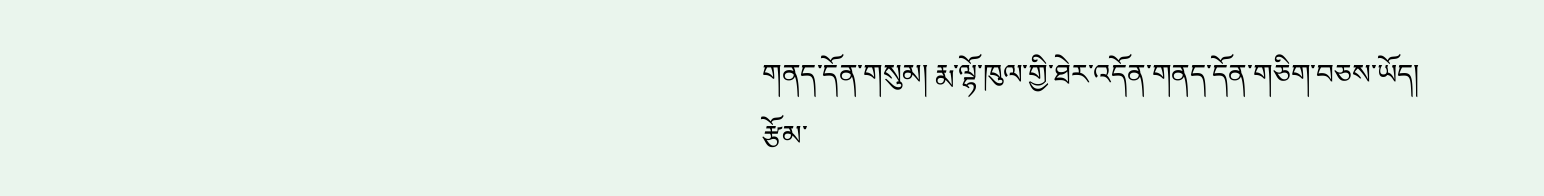གནད་དོན་གསུམ། རྨ་ལྷོ་ཁུལ་གྱི་ཐེར་འདོན་གནད་དོན་གཅིག་བཅས་ཡོད།
རྩོམ་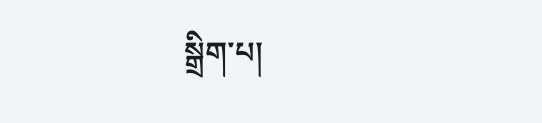སྒྲིག་པ།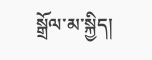སྒྲོལ་མ་སྐྱིད།